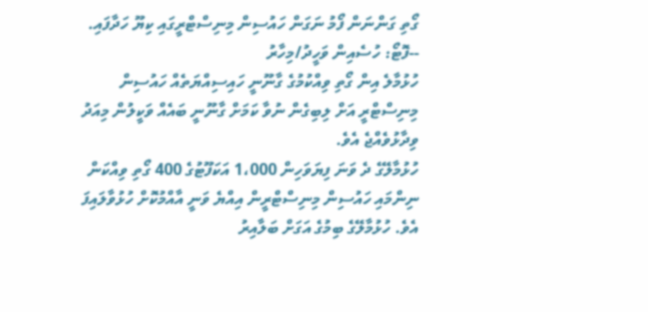ގޯތި ގަންނަން ފޯމު ނަގަން ހައުސިން މިނިސްޓްރީގައި ކިޔޫ ހަދާފައި. --ފޮޓޯ: ހުސެއިން ވަހީދު/މިހާރު
ހުޅުމާލެ އިން ގޯތި ވިއްކުމުގެ ގާނޫނީ ހައިސިއްޔަތެއް ހައުސިން މިނިސްޓްރީ އަށް ލިބިގެން ނުވާ ކަމަށް ގާނޫނީ ބައެއް ވަކީލުން މިއަދު ވިދާޅުވެއްޖެ އެވެ.
ހުޅުމާލޭގެ ދެ ވަނަ ފިޔަވަހިން 1،000 އަކަފޫޓުގެ 400 ގޯތި ވިއްކަން ނިންމައި ހައުސިން މިނިސްޓްރީން އިއްޔެ ވަނީ އާއްމުކޮށް ހުޅުވާލައިފަ އެވެ. ހުޅުމާލޭގެ ބިމުގެ އަގަށް ބަލާއިރު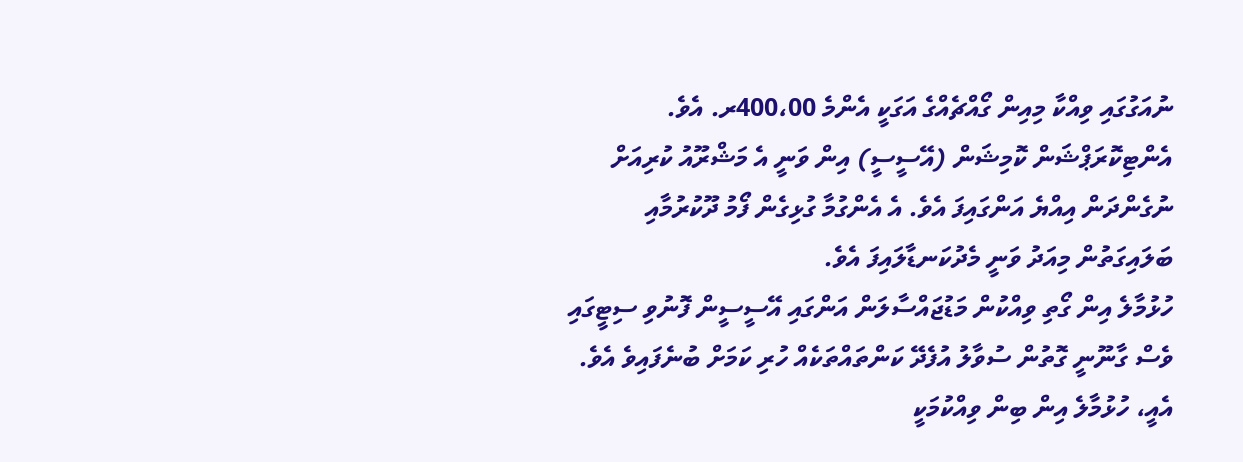ނުއަގުގައި ވިއްކާ މިއިން ގޯއްޗެއްގެ އަގަކީ އެންމެ 400،00ރ. އެވެ.
އެންޓިކޮރަޕްޝަން ކޮމިޝަން (އޭސީސީ) އިން ވަނީ އެ މަޝްރޫއު ކުރިއަށް ނުގެންދަން އިއްޔެ އަންގައިފަ އެވެ. އެ އެންގުމާ ގުޅިގެން ފޯމު ދޫކުރުމާއި ބަލައިގަތުން މިއަދު ވަނީ މެދުކަނޑާލައިފަ އެވެ.
ހުޅުމާލެ އިން ގޯތި ވިއްކުން މަޑުޖައްސާލަން އަންގައި އޭސީސީން ފޮނުވި ސިޓީގައި ވެސް ގާނޫނީ ގޮތުން ސުވާލު އުފެދޭ ކަންތައްތަކެއް ހުރި ކަމަށް ބުނެފައިވެ އެވެ. އެއީ، ހުޅުމާލެ އިން ބިން ވިއްކުމަކީ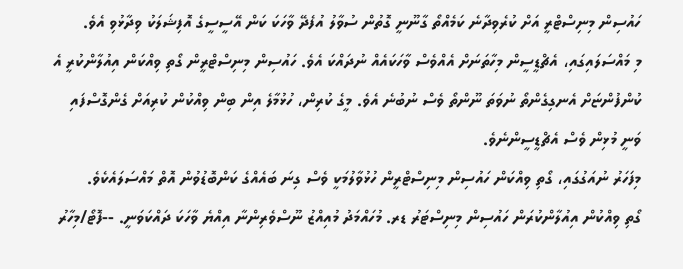ހައުސިން މިނިސްޓްރީ އަށް ކުރެވިދާނެ ކަމެއްތޯ ގާނޫނީ ގޮތުން ސުވާލު އުފެދޭ ވާހަކަ ކަން އޭސީސީގެ އޮފިޝަލަކު ވިދާޅުވި އެވެ.
މި މައްސަލައިގައި، އެޗްޑީސީން މިހާތަނަށް އެއްވެސް ވާހަކައެއް ނުދައްކަ އެވެ. ހައުސިން މިނިސްޓްރީން ގޯތި ވިއްކަން އިއުލާންކުރީ އެ ކުންފުންޏަށް އެނގިގެންތޯ ނުވަތަ ނޫންތޯ ވެސް ނުބުނެ އެވެ. މީގެ ކުރިން، ހުޅުމާލެ އިން ބިން ވިއްކުން ކުރިއަށް ގެންގޮސްފައި ވަނީ މުޅިން ވެސް އެޗްޑީސީންނެވެ.
މިފަހަރު ނުއަގުގައި، ގޯތި ވިއްކަން ހައުސިން މިނިސްޓްރީން ހުޅުވާލުމަކީ ވެސް ގިނަ ބައެއްގެ ކަންބޮޑުވުން އޮތް މައްސަލައެކެވެ.
ގޯތި ވިއްކުން އިއުލާންކުރަން ހައުސިން މިނިސްޓަރު ޑރ. މުހައްމަދު މުއިއްޒު ނޫސްވެރިންނާ އިއްޔެ ވާހަކަ ދައްކަވަނީ. --ފޮޓޯ/މިހާރު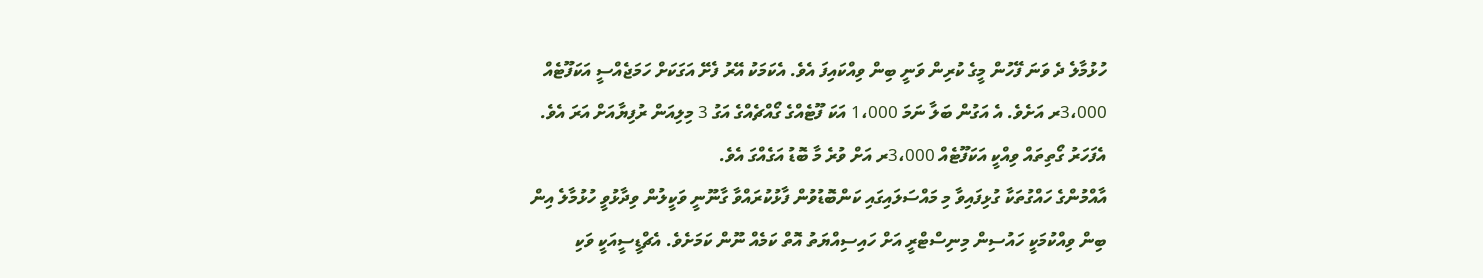ހުޅުމާލެ ދެ ވަނަ ފޭހުން މީގެ ކުރިން ވަނީ ބިން ވިއްކައިފަ އެވެ. އެކަމަކު އޭރު ފެށޭ އަގަކަށް ހަމަޖެއްސީ އަކަފޫޓެއް 3،000ރ އަށެވެ. އެ އަގުން ބަލާ ނަމަ 1،000 އަކަ ފޫޓެއްގެ ގޯއްޗެއްގެ އަގު 3 މިލިއަން ރުފިޔާއަށް އަރަ އެވެ. އެފަހަރު ގޯތިތައް ވިއްކީ އަކަފޫޓެއް 3،000ރ އަށް ވުރެ މާ ބޮޑު އަގެއްގަ އެވެ.
އާއްމުންގެ ހައްގުތަކާ ގުޅިފައިވާ މި މައްސަލައިގައި ކަންބޮޑުވުން ފާޅުކުރައްވާ ގާނޫނީ ވަކީލުން ވިދާޅުވީ ހުޅުމާލެ އިން ބިން ވިއްކުމަކީ ހައުސިން މިނިސްޓްރީ އަށް ހައިސިއްޔަތު އޮތް ކަމެއް ނޫން ކަމަށެވެ. އެޗްޑީސީއަކީ ވަކި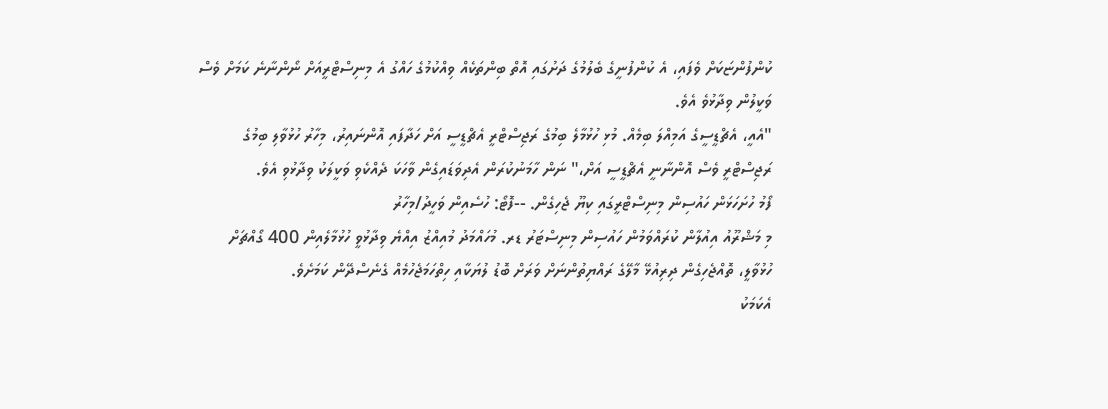ކުންފުންޏަކަށް ވެފައި، އެ ކުންފުނީގެ ބެލުމުގެ ދަށުގައި އޮތް ބިންތަކެއް ވިއްކުމުގެ ހައްގު އެ މިނިސްޓްރީއަށް ނޯންނާނެ ކަމަށް ވެސް ވަކީލުން ވިދާޅުވެ އެވެ.
"އެއީ، އެޗްޑީސީގެ އަމިއްލަ ބިމެއް. މުޅި ހުޅުމާލެ ބިމުގެ ރަޖިސްޓްރީ އެޗްޑީސީ އަށް ހަދާފައި އޮންނައިރު، މިހާރު ހުޅުވާލި ބިމުގެ ރަޖިސްޓްރީ ވެސް އޮންނާނީ އެޗްޑީސީ އަށް،" ނަން ހާމަނުކުރަން އެދިވަޑައިގެން ވާހަކަ ދެއްކެވި ވަކީލަކު ވިދާޅުވި އެވެ.
ފޯމު ހުށަހަޅަން ހައުސިން މިނިސްޓްރީގައި ކިޔޫ ޖެހިގެން. --ފޮޓޯ: ހުސެއިން ވަހީދު/މިހާރު
މި މަޝްރޫއު އިއުލާން ކުރައްވަމުން ހައުސިން މިނިސްޓަރު ޑރ. މުހައްމަދު މުއިއްޒު އިއްޔެ ވިދާޅުވީ ހުޅުމާލެއިން 400 ގޯއްޗަށް ހުޅުވާލީ، ތޮއްޖެހިގެން ދިރިއުޅޭ މާލޭގެ ރައްޔިތުންނަށް ވަރަށް ބޮޑު ލުޔަކާއި ހިތްހަމަޖެހުމެއް ގެނެސްދޭން ކަމަށެވެ.
އެކަމަކު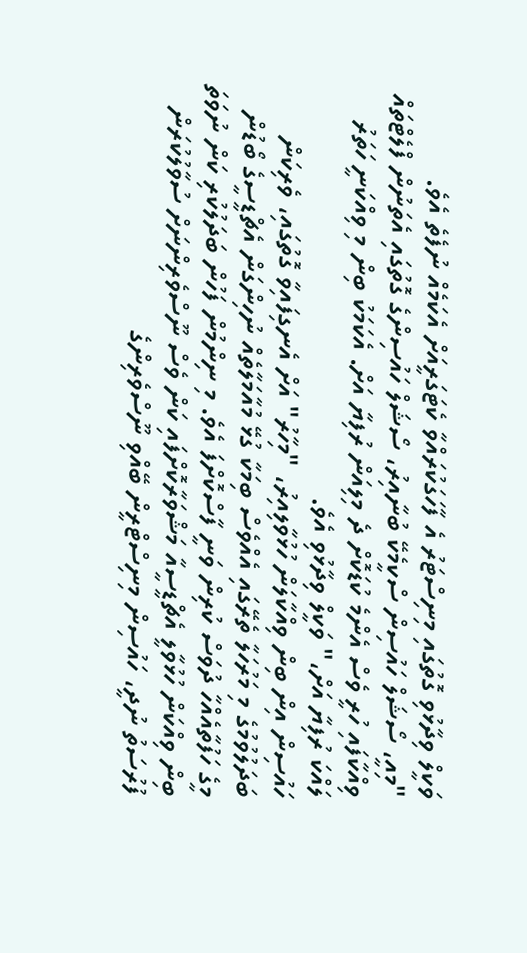ވަކީލް ވިދާޅުވި ގޮތުގައި މިނިސްޓަރު އެ ފާހަގަކުރައްވާ ކެޓަގަރީއަށް އެކަމެއް ނުފެތެ އެވެ.
"މިއީ، ސޯޝަލް ހައުސިން ސްކީމެކޭ ބުނާއިރު، ސޯޝަލް ހައުސިންގެ ގޮތުގައި އެތަނުން ފްލެޓްތައް ވިއްކާފައި ހުރީ ވެސް އެންމެ ކުޑަކޮށް ދެ މިލިއަން ރުފިޔާ އަށް. އެކަމަކު ބިން މި ވިއްކަނީ ހަތަރު ލައްކަ ރުފިޔާ އަށް،" ވަކީލް ވިދާޅުވި އެވެ.
ހައުސިން އިން ބިން ވިއްކާލަން ހުޅުވާލިއިރު، "މިހާރު" އަށް އެނގިފައިވާ ގޮތުގައި، ވެރިކަން ބަދަލުވުމުގެ މި މަރުހަލާ ތެރޭގައި އެއްވެސް ބިމަކާ ގުޅޭ މުއާމަލާތެއް ނުހިންގަން އެޗްޑީސީގެ ބޯޑުން މީގެ ހަފުތާއެއްހާ ދުވަސް ކުރިން ވަނީ ފާސްކޮށްފަ އެވެ. މި ނިންމުން ފަހުން ބަދަލުކުރި ކަން ނުވަތަ ބިން ވިއްކަން ހުޅުވާލީ އެޗްޑީސީއާ މަޝްވަރާކޮށްފައި ކަން ވެސް ނޫސްވެރިންނަށް ސުވާލުކުރަން ފުރުސަތު ނުދީ، ހައުސިން މިނިސްޓްރީން ބޭއްވި ނޫސްވެރިންގެ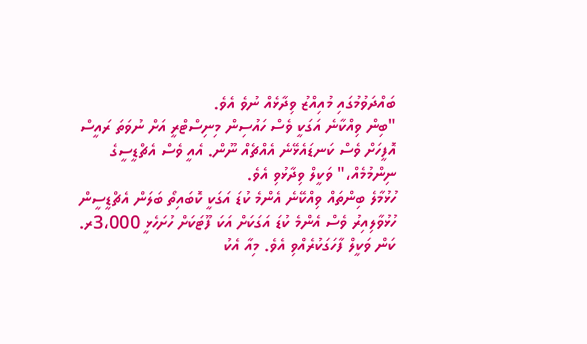ބައްދަވުމުގައި މުއިއްޒު ވިދާޅެއް ނުވެ އެވެ.
"ބިން ވިއްކާނެ އަގަކީ ވެސް ހައުސިން މިނިސްޓްރީ އަށް ނުވަތަ ރައީސް އޮފީހަށް ވެސް ކަނޑައެޅޭނެ އެއްޗެއް ނޫން. އެއީ ވެސް އެޗްޑީސީގެ ނިންމުމެއް،" ވަކީލް ވިދާޅުވި އެވެ.
ހުޅުމާލެ ބިންތައް ވިއްކޭނެ އެންމެ ކުޑަ އަގަކީ ކޮބައިތޯ ބަލަން އެޗްޑީސީން ހުޅުވާލިއިރު ވެސް އެންމެ ކުޑަ އަގަކަށް އަކަ ފޫޓަކަށް ހުށަހެޅީ 3،000ރ. ކަން ވަކީލް ފާހަގަކުރެއްވި އެވެ. މިއާ އެކު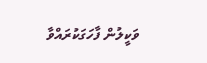ވަކީލުން ފާހަގަކުރައްވާ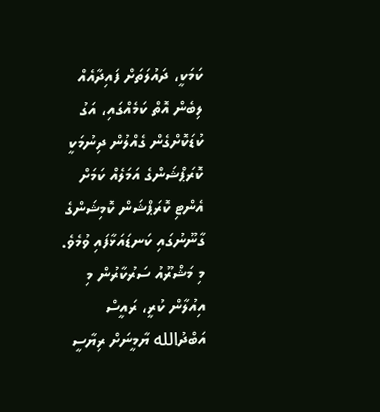ކަމަކީ، ދައުލަތަށް ފައިދާއެއް ލިބެން އޮތް ކަމެއްގައި، އަގު ކުޑަކޮށްގެން ގެއްލުން ދިނުމަކީ ކޮރަޕްޝަންގެ އަމަލެއް ކަމަށް އެންޓި ކޮރަޕްޝަން ކޮމިޝަންގެ ގާނޫނުގައި ކަނޑައަޅާފައި ވުމެވެ.
މި މަޝްރޫއު ސަރުކާރުން މި އިއުލާން ކުރީ، ރައީސް އަބްދުالله ޔާމީނަށް ރިޔާސީ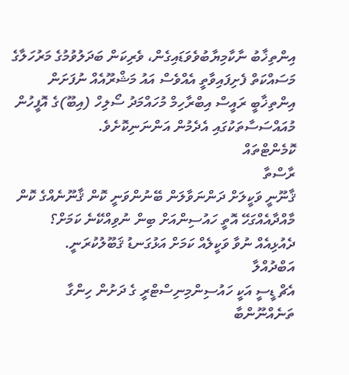އިންތިޚާބު ނާކާމިޔާބުވެވަޑައިގެން، ވެރިކަން ބަދަލުވުމުގެ މަރުހަލާގެ މަސައްކަތް ފެށިފައިވާތީ އެއްވެސް އައު މަޝްރޫއެއް ނުފަށަން އިންތިޚާބީ ރައީސް އިބްރާހިމް މުހައްމަދު ސޯލިހް (އިބޫ)ގެ އޮފީހުން މުއައްސަސާތަކުގައި އެދެމުން އަންނަނިކޮށެވެ.
ކޮމެންޓްތައް
ރާސްތާ
ޤާނޫނީ ވަކީލަށް ދަންނަވާލަން ބޭނުންވަނީ ކޮން ޤާނޫނެއްގެ ކޮން މާއްދާއެއްގަހޭ އޮތީ ހައުސިންއަށް ބިން ނުވިއްކޭނެ ކަމަށް؟ ދެއުޅިއެއް ނުވާ ވަކީލެއް ކަމަށް އަޅުގަނޑު ޤަބޫލުކުރަނީ.
އަބްދުއްލާ
އެޗް ޑީސީ އަކީ ހައުސިންމިނިސްޓްރީ ގެ ދަށުން ހިންގާ ތަނެއްނޫންބާ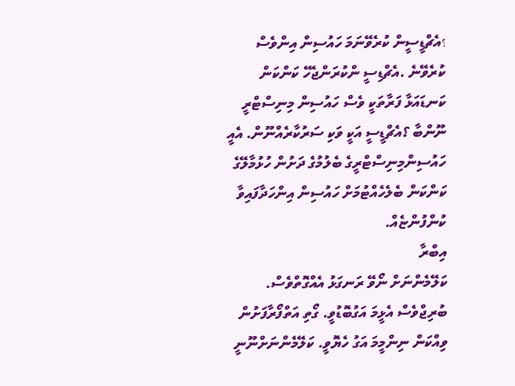؟އެޗްޑީސީން ކުރެވޭނަމަ ހައުސިން އިންވެސް ކުރެވޭނެ .އެޗްޑިސީ ންކުރަންޖެހޭ ކަންކަން ކަނޑައަޅާ ފަރާތަކީ ވެސް ހައުސިން މިނިސްޓްރީ ނޫންބާ ؟އެޗްޑީސީ އަކީ ވަކި ސަރުކާރެއްނޫން. އެއީ ހައުސިންމިނިސްޓްރީގެ ބެލުމުގެ ދަށުން ހުޅުމާލޭގެ ކަންކަން ބެލެހެއްޓުމަށް ހައުސިން އިންހަދާފައިވާ ކުންފުންޏެއް.
އިބްރާ
ކަލޭމެންނަށް ނޯވޭ ރަނގަޅު އެއްގޮތްވެސް. ބުރިޖްވެސް އެޅީމަ އަގުބޮޑުވީ. ގޯތި އަތްފޯރާފަށުން ވިއްކަން ނިންމީމަ އަގު ހެޔޮވީ. ކަލޭމެންނަށްނޫނީ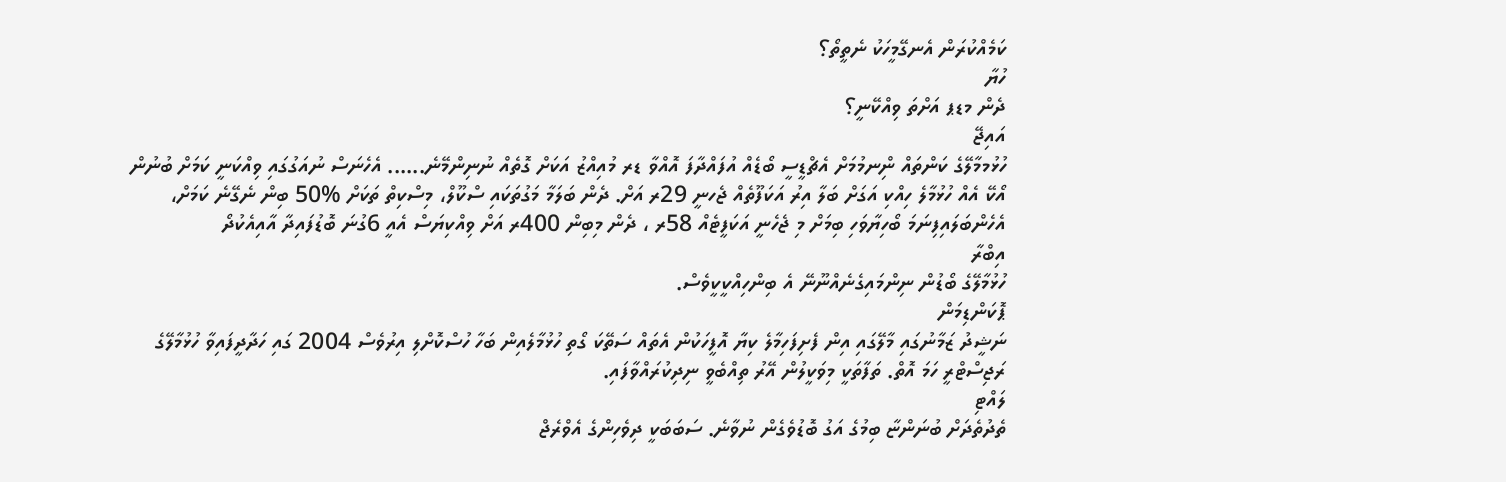ކަމެއްކުރަން އެނގޭމީހަކު ނެތީތޯ؟
ހުޔާ
ދެން މޑޕ އަށްތަ ވިއްކޭނީ؟
އައިޖޭ
ހުޅުމމާލޭގެ ކަންތައް ނިްނމުމަށް އެޗްޑީސީ ބޯޑެއް އުފައްދާފަ އޮއްވާ ޑރ މުއިއްޒު އަކަށް ގޮތެއް ނުނިންމޭނެ...... އެހެނަސް ނުއަގުގައި ވިއްކަނީ ކަމަށް ބުނުން އޯކޭ އެއް ހުޅުމާލެ ހިއްކި އަގަށް ބަލާ އިރު އަކަފޫތެއް ޖެހނީ 29ރ އަށް. ދެން ބަލަމާ މަގުތަކައި ސްކޫލް، މިސްކިތް ތަކަށް %50 ބިން ނެގޭނެ ކަމަށް، އެހެންބަލައިފިނަމަ ބޯހިޔާވަހި ބިމަށް މި ޖެހެނީ އަކަފީޓެއް 58ރ ، ދެން މިބިން 400ރ އަށް ވިއްކިޔަސް އެއީ 6ގުނަ ބޮޑުފައިދާ އާއިއެކުދޯ
އިބްރާ
ހުޅުމާލޭގެ ބޯޑުން ނިންމައިގެނެއްނޫނޭ އެ ބިންހިއްކީކީވެސް.
ޕޮކަންޑިމަން
ނަޝީދު ޒަމާނުގައި މާލޭގައި އިން ފެށިފަހިމާލެ ކިޔާ އޮފީހަކުން އެތައް ސަތޭކަ ގޯތި ހުޅުމާލެއިން ބަހާ ހުސްކޮށްލި އިރުވެސް 2004 ގައި ހަދާދީފައިވާ ހުޅުމާލޭގެ ރަޖިސްޓްރީ ހަމަ އޮތް. ތަފާތަކީ މިވަކީލުން އޭރު ތިއްބެވީ ނިދިކުރައްވާފައި.
ލައްޓި
ތެދުތެދަށް ބުނަންޏާ ބިމުގެ އަގު ބޮޑުވެގެން ނުވާނެ. ސަބަބަކީ ދިވެހިންގެ އެވްރެޖް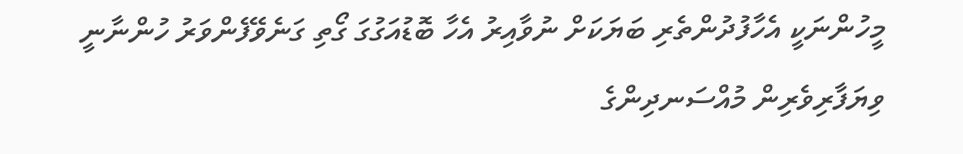މީހުންނަކީ އެހާފުދުންތެރި ބަޔަކަށް ނުވާއިރު އެހާ ބޮޑުއަގުގަ ގޯތި ގަނެވޭފެންވަރު ހުންނާނީ ވިޔަފާރިވެރިން މުއްސަނދިންގެ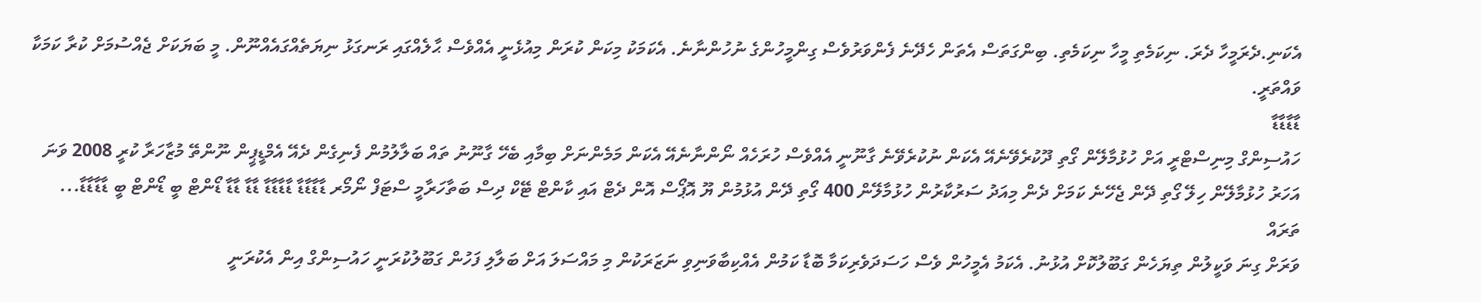އެކަނި.ދެރަމީހާ ދެރަ. ނިކަމެތި މީހާ ނިކަމެތި. ބިންގަތަސް އެތަން ހެދޭނެ ފެންވަރުވެސް ގިންމީހުންގެ ނުހުންނާނެ. އެކަމަކު މިކަން ކުރަން މިއުޅެނީ އެއްވެސް ޙާލެއްގައި ރަނގަޅު ނިޔަތެއްގައެއްނޫން. މީ ބަޔަކަށް ޖެއްސުމަށް ކުރާ ކަމަކާ ވައްތަރީ.
ޑާޑާޑާޑާ
ހައުސިންގް މިނިސްޓްރީ އަށް ހުޅުމާލޭން ގޯތި ދޫކުރެވޭނެއޭ އެކަން ނުކުރެވޭނެ ގާނޫނީ އެއްވެސް ހުރަހެއް ނޯންނާނެއޭ އެކަން މަމެންނަށް ބިމާއި ބެހޭ ގާނޫނު ތައް ބަލާލުމުން ފެނިގެން ދެއޭ އެމްޑީޕީން ނޫންތޭ މުޒާހަރާ ކުރީ 2008 ވަނަ އަހަރު ހުޅުމާލޭން ހިލޭ ގޯތި ދޭން ޖެހޭނެ ކަމަށް ދެން މިއަދު ސަރުކާރުން ހުޅުމާލޭން 400 ގޯތި ދޭން އުޅުމުން ޔޫ އޮޕޯސް އޮން ދެޓް އައި ކާންޓް ޓޭކް ދިސް ބަތާހަރާމީ ސްޓަފް ނޯމޯރ ޑާޑާޑާޑާ ޑާޑާޑާޑާ ޑާޑާ ޑާޑާ ޑޯންޓް ބީ ޑޯންޓް ބީ ޑާޑާޑާޑާ...
ތަރައް
ވަރަށް ގިނަ ވަކީލުން ތިޔަހެން ގަބޫލުކޮށް އުޅުނު. އެކަމު އެމީހުން ވެސް ހަސަދަވެރިކަމާ ބޮޑާ ކަމުން އެއްކިބާވަނިވި ނަޒަރަކުން މި މައްސަލަ އަށް ބަލާލި ފަހުން ގަބޫލުކުރަނީ ހައުސިންގް އިން އެކުރަނީ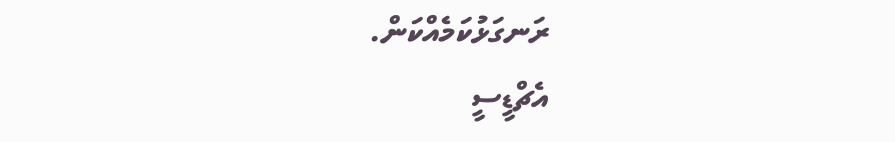ރަނގަޅުކަމެއްކަން.
އެޗްޑީސީ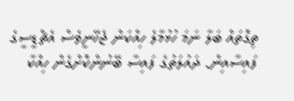ތިގޮތައް ބަލާ ނަމަ ހުޅުމާލެ ހިއްކަން ޖެހޭނީވެސް އެޗްޑީސީގެ ފައިސާއިން. ދައުލަތުގެ ފައިސާ ބޭނުންކޮށްގެން ހިއްކާ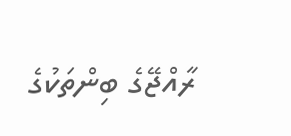ރާއްޖޭގެ ބިންތަކުގެ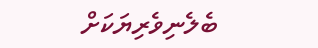ބެލެނިވެރިޔަކަށް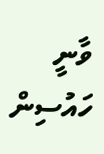ވާނީ ހައުސިން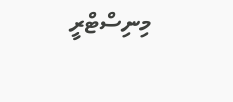މިނިސްޓްރީ